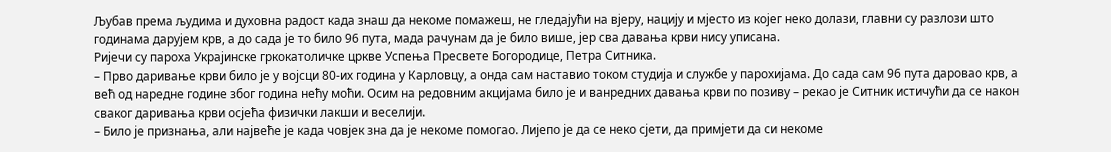Љубав према људима и духовна радост када знаш да некоме помажеш, не гледајући на вјеру, нацију и мјесто из којег неко долази, главни су разлози што годинама дарујем крв, а до сада је то било 96 пута, мада рачунам да је било више, јер сва давања крви нису уписана.
Ријечи су пароха Украјинске гркокатоличке цркве Успења Пресвете Богородице, Петра Ситника.
– Прво даривање крви било је у војсци 80-их година у Карловцу, а онда сам наставио током студија и службе у парохијама. До сада сам 96 пута даровао крв, а већ од наредне године због година нећу моћи. Осим на редовним акцијама било је и ванредних давања крви по позиву – рекао је Ситник истичући да се након сваког даривања крви осјећа физички лакши и веселији.
– Било је признања, али највеће је када човјек зна да је некоме помогао. Лијепо је да се неко сјети, да примјети да си некоме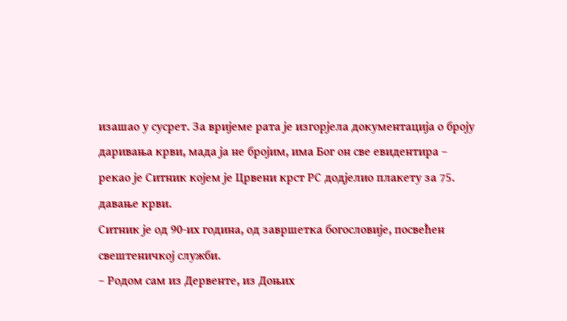изашао у сусрет. За вријеме рата је изгорјела документација о броју даривања крви, мада ја не бројим, има Бог он све евидентира – рекао је Ситник којем је Црвени крст РС додјелио плакету за 75. давање крви.
Ситник је од 90-их година, од завршетка богословије, посвећен свештеничкој служби.
– Родом сам из Дервенте, из Доњих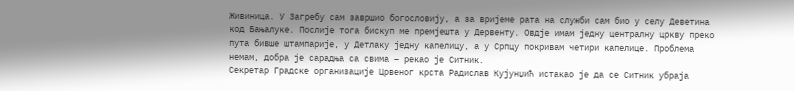Живиница. У Загребу сам завршио богословију, а за вријеме рата на служби сам био у селу Деветина код Бањалуке. Послије тога бискуп ме премјешта у Дервенту. Овдје имам једну централну цркву преко пута бивше штампарије, у Детлаку једну капелицу, а у Српцу покривам четири капелице. Проблема немам, добра је сарадња са свима – рекао је Ситник.
Секретар Градске организације Црвеног крста Радислав Кујунџић истакао је да се Ситник убраја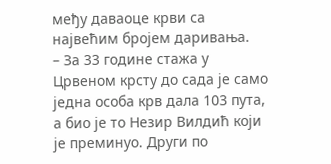међу даваоце крви са највећим бројем даривања.
– За 33 године стажа у Црвеном крсту до сада је само једна особа крв дала 103 пута, а био је то Незир Вилдић који је преминуо. Други по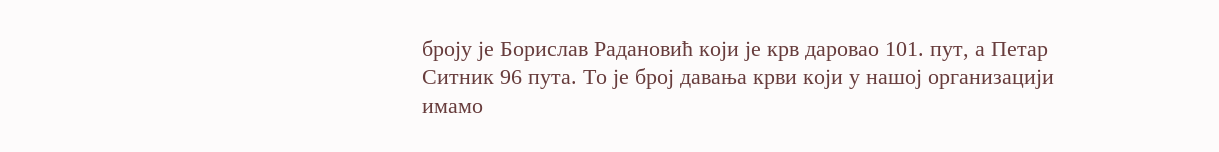броју је Борислав Радановић који је крв даровао 101. пут, а Петар Ситник 96 пута. То је број давања крви који у нашој организацији имамо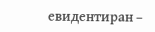евидентиран –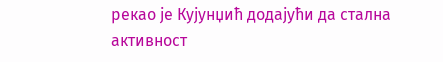рекао је Кујунџић додајући да стална активност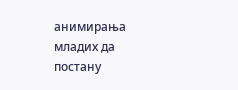анимирања младих да постану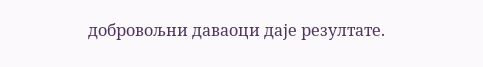добровољни даваоци даје резултате.